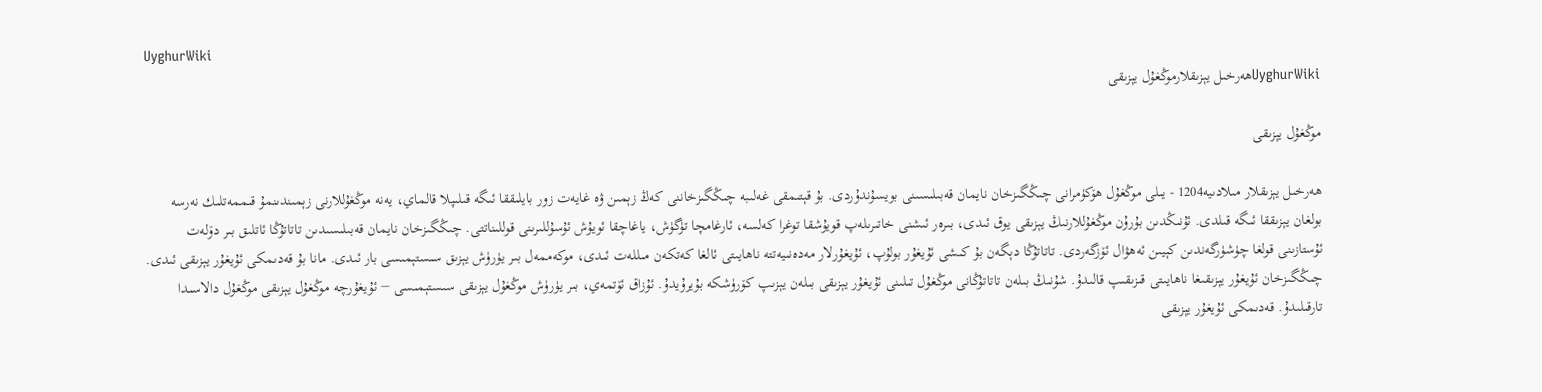UyghurWiki
UyghurWikiھەرخىل يېزىقلارموڭغۇل يېزىقى

موڭغۇل يېزىقى

ھەرخىل يېزىقلار مىلادىيە1204 - يىلى موڭغۇل ھۆكۈمرانى چىڭگىزخان نايمان قەبىلىسىنى بويسۇندۇردى. بۇ قېتىمقى غەلىبە چىڭگىزخاننى كەڭ زېمىن ۋە غايەت زور بايلىققا ئىگە قىلىپلا قالماي، يەنە موڭغۇللارنى زېمىندىنمۇ قىممەتلىك نەرسە بولغان يېزىققا ئىگە قىلدى. ئۇنىڭدىن بۇرۇن موڭغۇللارنىڭ يېزىقى يوق ئىدى، بىرەر ئىشنى خاتىرىلەپ قويۇشقا توغرا كەلسە، ئارغامچا تۈگۈش، ياغاچقا ئويۇش ئۇسۇللىرىنى قوللىناتتى. چىڭگىزخان نايمان قەبىلىسىدىن تاتاتۇڭا ئاتلىق بىر دۆلەت ئۇستازىنى قولغا چۈشۈرگەندىن كېيىن ئەھۋال ئۆزگەردى. تاتاتۇڭا دېگەن بۇ كىشى ئۇيغۇر بولۇپ، ئۇيغۇرلار مەدەنىيەتتە ناھايىتى ئالغا كەتكەن مىللەت ئىدى، موكەممەل بىر يۈرۈش يېزىق سىستېمىسى بار ئىدى. مانا بۇ قەدىمكى ئۇيغۇر يېزىقى ئىدى. چىڭگىزخان ئۇيغۇر يېزىقىغا ناھايىتى قىزىقىپ قالىدۇ. شۇنىڭ بىلەن تاتاتۇڭانى موڭغۇل تىلىنى ئۇيغۇر يېزىقى بىلەن يېزىپ كۆرۈشكە بۇيرۇيدۇ. ئۇزاق ئۆتمەي، بىر يۈرۈش موڭغۇل يېزىقى سىستېمىسى − ئۇيغۇرچە موڭغۇل يېزىقى موڭغۇل دالاسىدا تارقىلىدۇ. قەدىمكى ئۇيغۇر يېزىقى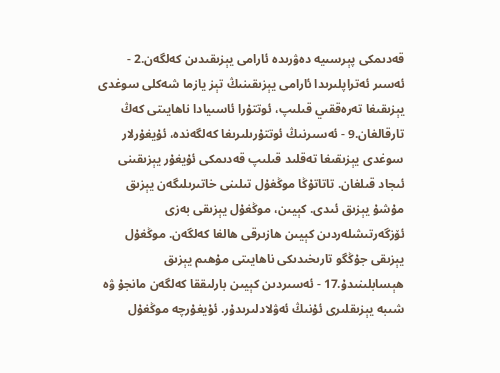قەدىمكى پېرسىيە دەۋرىدە ئارامى يېزىقىدىن كەلگەن.2 - ئەسىر ئەتراپلىرىدا ئارامى يېزىقىنىڭ تېز يازما شەكلى سوغدى يېزىقىغا تەرەققىي قىلىپ، ئوتتۇرا ئاسىيادا ناھايىتى كەڭ تارقالغان.9 - ئەسىرنىڭ ئوتتۇرىلىرىغا كەلگەندە، ئۇيغۇرلار سوغدى يېزىقىغا تەقلىد قىلىپ قەدىمكى ئۇيغۇر يېزىقىنى ئىجاد قىلغان. تاتاتۇڭا موڭغۇل تىلىنى خاتىرىلىگەن يېزىق مۇشۇ يېزىق ئىدى. كېيىن، موڭغۇل يېزىقى بەزى ئۆزگەرتىشلەردىن كېيىن ھازىرقى ھالغا كەلگەن. موڭغۇل يېزىقى جۇڭگو تارىخىدىكى ناھايىتى مۇھىم يېزىق ھېسابلىنىدۇ.17 - ئەسىردىن كېيىن بارلىققا كەلگەن مانجۇ ۋە شىبە يېزىقلىرى ئۇنىڭ ئەۋلادلىرىدۇر. ئۇيغۇرچە موڭغۇل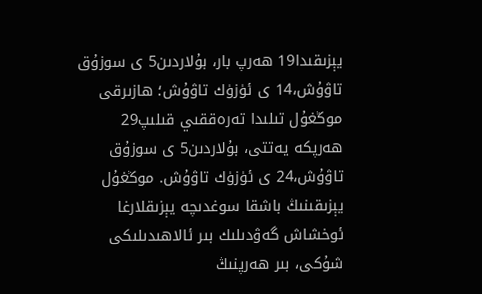يېزىقىدا19 ھەرپ بار، بۇلاردىن5 ى سوزۇق تاۋۇش،14 ى ئۈزۈك تاۋۇش؛ ھازىرقى موڭغۇل تىلىدا تەرەققىي قىلىپ29 ھەرپكە يەتتى، بۇلاردىن5 ى سوزۇق تاۋۇش،24 ى ئۈزۈك تاۋۇش. موڭغۇل يېزىقىنىڭ باشقا سوغدىچە يېزىقلارغا ئوخشاش گەۋدىلىك بىر ئالاھىدىلىكى شۇكى، بىر ھەرپنىڭ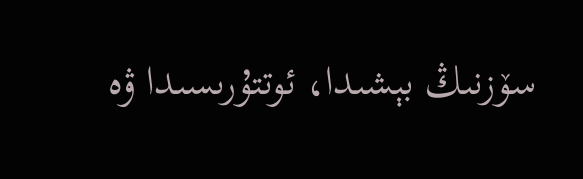سۆزنىڭ بېشىدا، ئوتتۇرىسىدا ۋە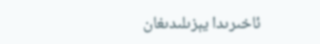ئاخىرىدا يېزىلىدىغان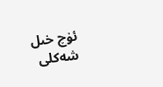ئۈچ خىل شەكلى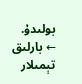بولىدۇ.
← بارلىق تېمىلار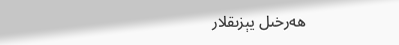ھەرخىل يېزىقلار